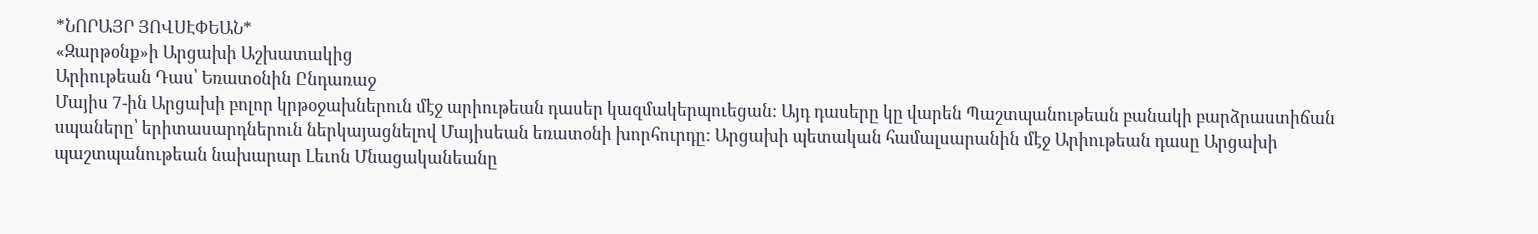*ՆՈՐԱՅՐ ՅՈՎՍԷՓԵԱՆ*
«Զարթօնք»ի Արցախի Աշխատակից
Արիութեան Դաս՝ Եռատօնին Ընդառաջ
Մայիս 7-ին Արցախի բոլոր կրթօջախներուն մէջ արիութեան դասեր կազմակերպուեցան: Այդ դասերը կը վարեն Պաշտպանութեան բանակի բարձրաստիճան սպաները՝ երիտասարդներուն ներկայացնելով Մայիսեան եռատօնի խորհուրդը: Արցախի պետական համալսարանին մէջ Արիութեան դասը Արցախի պաշտպանութեան նախարար Լեւոն Մնացականեանը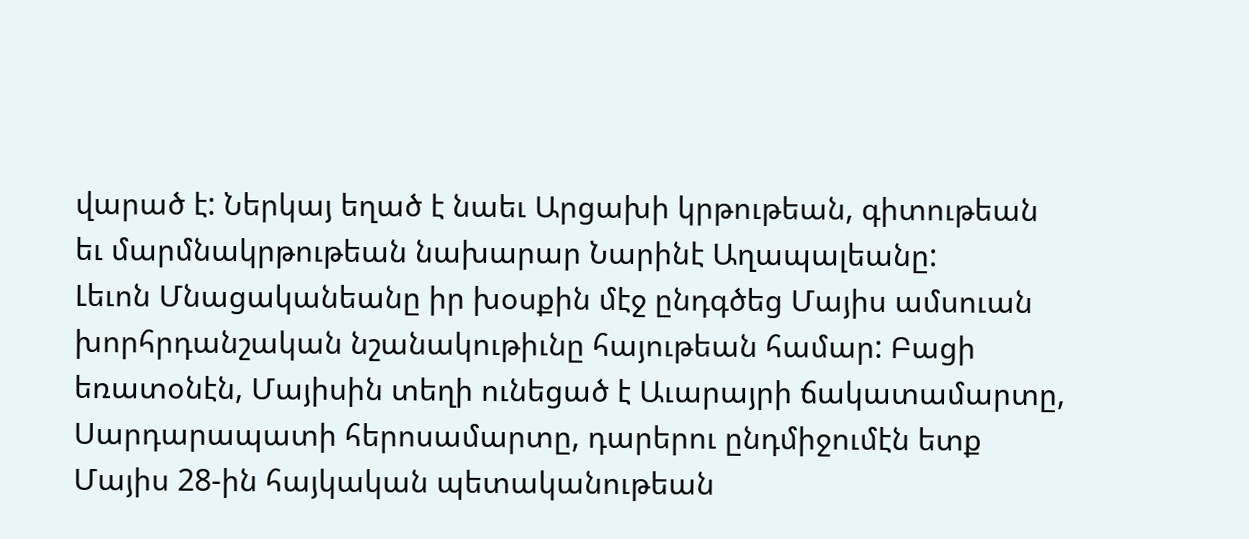վարած է: Ներկայ եղած է նաեւ Արցախի կրթութեան, գիտութեան եւ մարմնակրթութեան նախարար Նարինէ Աղապալեանը:
Լեւոն Մնացականեանը իր խօսքին մէջ ընդգծեց Մայիս ամսուան խորհրդանշական նշանակութիւնը հայութեան համար: Բացի եռատօնէն, Մայիսին տեղի ունեցած է Աւարայրի ճակատամարտը, Սարդարապատի հերոսամարտը, դարերու ընդմիջումէն ետք Մայիս 28-ին հայկական պետականութեան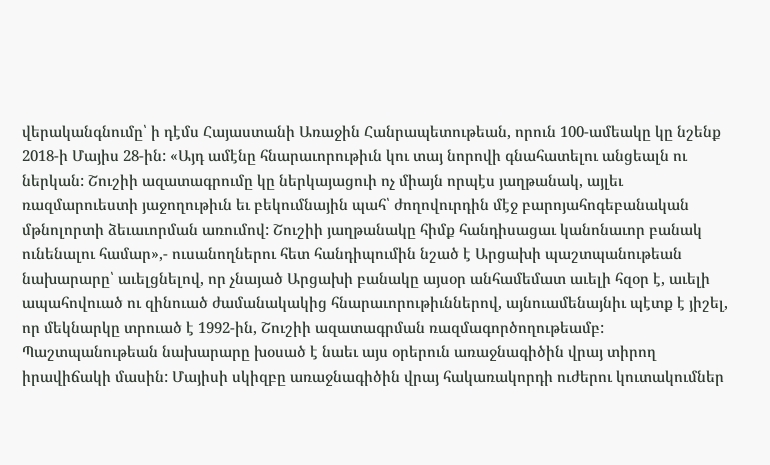վերականգնումը՝ ի դէմս Հայաստանի Առաջին Հանրապետութեան, որուն 100-ամեակը կը նշենք 2018-ի Մայիս 28-ին: «Այդ ամէնը հնարաւորութիւն կու տայ նորովի գնահատելու անցեալն ու ներկան: Շուշիի ազատագրումը կը ներկայացուի ոչ միայն որպէս յաղթանակ, այլեւ ռազմարուեստի յաջողութիւն եւ բեկումնային պահ՝ ժողովուրդին մէջ բարոյահոգեբանական մթնոլորտի ձեւաւորման առումով: Շուշիի յաղթանակը հիմք հանդիսացաւ կանոնաւոր բանակ ունենալու համար»,- ուսանողներու հետ հանդիպումին նշած է Արցախի պաշտպանութեան նախարարը՝ աւելցնելով, որ չնայած Արցախի բանակը այսօր անհամեմատ աւելի հզօր է, աւելի ապահովուած ու զինուած ժամանակակից հնարաւորութիւններով, այնուամենայնիւ պէտք է յիշել, որ մեկնարկը տրուած է 1992-ին, Շուշիի ազատագրման ռազմագործողութեամբ: Պաշտպանութեան նախարարը խօսած է նաեւ այս օրերուն առաջնագիծին վրայ տիրող իրավիճակի մասին: Մայիսի սկիզբը առաջնագիծին վրայ հակառակորդի ուժերու կուտակումներ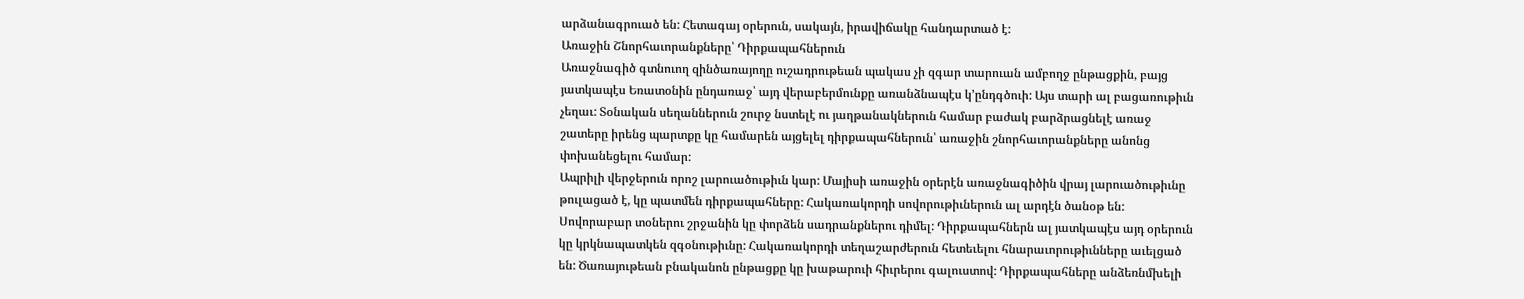արձանագրուած են: Հետագայ օրերուն, սակայն, իրավիճակը հանդարտած է:
Առաջին Շնորհաւորանքները՝ Դիրքապահներուն
Առաջնագիծ գտնուող զինծառայողը ուշադրութեան պակաս չի զգար տարուան ամբողջ ընթացքին, բայց յատկապէս Եռատօնին ընդառաջ՝ այդ վերաբերմունքը առանձնապէս կ’ընդգծուի: Այս տարի ալ բացառութիւն չեղաւ: Տօնական սեղաններուն շուրջ նստելէ ու յաղթանակներուն համար բաժակ բարձրացնելէ առաջ շատերը իրենց պարտքը կը համարեն այցելել դիրքապահներուն՝ առաջին շնորհաւորանքները անոնց փոխանեցելու համար:
Ապրիլի վերջերուն որոշ լարուածութիւն կար: Մայիսի առաջին օրերէն առաջնագիծին վրայ լարուածութիւնը թուլացած է, կը պատմեն դիրքապահները: Հակառակորդի սովորութիւներուն ալ արդէն ծանօթ են: Սովորաբար տօներու շրջանին կը փորձեն սադրանքներու դիմել: Դիրքապահներն ալ յատկապէս այդ օրերուն կը կրկնապատկեն զգօնութիւնը: Հակառակորդի տեղաշարժերուն հետեւելու հնարաւորութիւնները աւելցած են: Ծառայութեան բնականոն ընթացքը կը խաթարուի հիւրերու գալուստով: Դիրքապահները անձեռնմխելի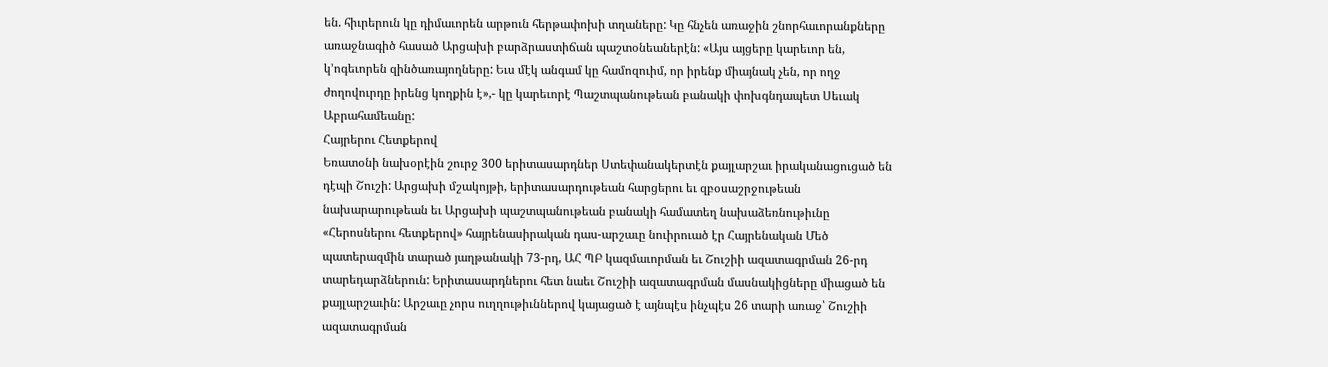են. հիւրերուն կը դիմաւորեն արթուն հերթափոխի տղաները: Կը հնչեն առաջին շնորհաւորանքները առաջնագիծ հասած Արցախի բարձրաստիճան պաշտօնեաներէն: «Այս այցերը կարեւոր են, կ’ոգեւորեն զինծառայողները: Եւս մէկ անգամ կը համոզուիմ, որ իրենք միայնակ չեն, որ ողջ ժողովուրդը իրենց կողքին է»,- կը կարեւորէ Պաշտպանութեան բանակի փոխգնդապետ Սեւակ Աբրահամեանը:
Հայրերու Հետքերով
Եռատօնի նախօրէին շուրջ 300 երիտասարդներ Ստեփանակերտէն քայլարշաւ իրականացուցած են դէպի Շուշի: Արցախի մշակոյթի, երիտասարդութեան հարցերու եւ զբօսաշրջութեան նախարարութեան եւ Արցախի պաշտպանութեան բանակի համատեղ նախաձեռնութիւնը «Հերոսներու հետքերով» հայրենասիրական դաս-արշաւը նուիրուած էր Հայրենական Մեծ պատերազմին տարած յաղթանակի 73-րդ, ԱՀ ՊԲ կազմաւորման եւ Շուշիի ազատագրման 26-րդ տարեդարձներուն: Երիտասարդներու հետ նաեւ Շուշիի ազատագրման մասնակիցները միացած են քայլարշաւին: Արշաւը չորս ուղղութիւններով կայացած է այնպէս ինչպէս 26 տարի առաջ՝ Շուշիի ազատագրման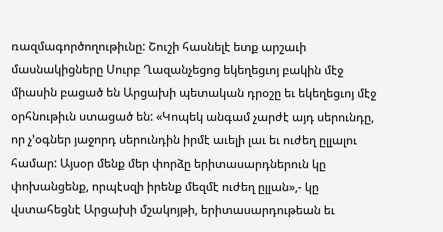ռազմագործողութիւնը: Շուշի հասնելէ ետք արշաւի մասնակիցները Սուրբ Ղազանչեցոց եկեղեցւոյ բակին մէջ միասին բացած են Արցախի պետական դրօշը եւ եկեղեցւոյ մէջ օրհնութիւն ստացած են: «Կոպեկ անգամ չարժէ այդ սերունդը, որ չ’օգներ յաջորդ սերունդին իրմէ աւելի լաւ եւ ուժեղ ըլլալու համար: Այսօր մենք մեր փորձը երիտասարդներուն կը փոխանցենք, որպէսզի իրենք մեզմէ ուժեղ ըլլան»,- կը վստահեցնէ Արցախի մշակոյթի, երիտասարդութեան եւ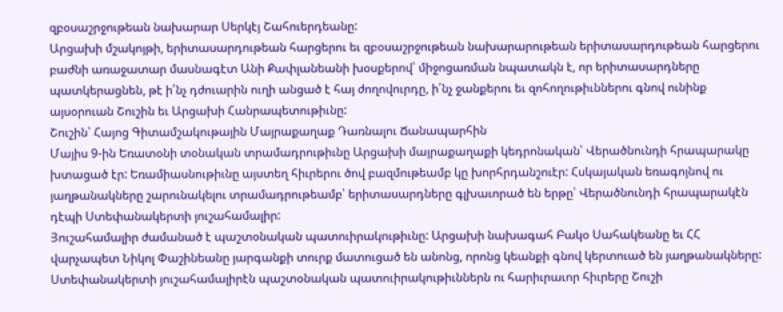զբօսաշրջութեան նախարար Սերկէյ Շահուերդեանը:
Արցախի մշակոյթի, երիտասարդութեան հարցերու եւ զբօսաշրջութեան նախարարութեան երիտասարդութեան հարցերու բաժնի առաջատար մասնագէտ Անի Քափլանեանի խօսքերով՝ միջոցառման նպատակն է, որ երիտասարդները պատկերացնեն, թէ ի՛նչ դժուարին ուղի անցած է հայ ժողովուրդը, ի՛նչ ջանքերու եւ զոհողութիւններու գնով ունինք այսօրուան Շուշին եւ Արցախի Հանրապետութիւնը:
Շուշին՝ Հայոց Գիտամշակութային Մայրաքաղաք Դառնալու Ճանապարհին
Մայիս 9-ին Եռատօնի տօնական տրամադրութիւնը Արցախի մայրաքաղաքի կեդրոնական՝ Վերածնունդի հրապարակը խտացած էր: Եռամիասնութիւնը այստեղ հիւրերու ծով բազմութեամբ կը խորհրդանշուէր: Հսկայական եռագոյնով ու յաղթանակները շարունակելու տրամադրութեամբ՝ երիտասարդները գլխաւորած են երթը՝ Վերածնունդի հրապարակէն դէպի Ստեփանակերտի յուշահամալիր:
Յուշահամալիր ժամանած է պաշտօնական պատուիրակութիւնը: Արցախի նախագահ Բակօ Սահակեանը եւ ՀՀ վարչապետ Նիկոլ Փաշինեանը յարգանքի տուրք մատուցած են անոնց, որոնց կեանքի գնով կերտուած են յաղթանակները:
Ստեփանակերտի յուշահամալիրէն պաշտօնական պատուիրակութիւններն ու հարիւրաւոր հիւրերը Շուշի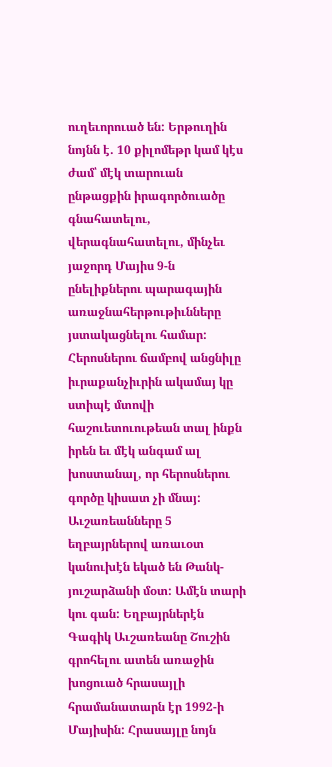ուղեւորուած են: Երթուղին նոյնն է. 10 քիլոմեթր կամ կէս ժամ՝ մէկ տարուան ընթացքին իրագործուածը գնահատելու, վերագնահատելու, մինչեւ յաջորդ Մայիս 9-ն ընելիքներու պարագային առաջնահերթութիւնները յստակացնելու համար: Հերոսներու ճամբով անցնիլը իւրաքանչիւրին ակամայ կը ստիպէ մտովի հաշուետուութեան տալ ինքն իրեն եւ մէկ անգամ ալ խոստանալ, որ հերոսներու գործը կիսատ չի մնայ:
Աւշառեանները 5 եղբայրներով առաւօտ կանուխէն եկած են Թանկ-յուշարձանի մօտ: Ամէն տարի կու գան: Եղբայրներէն Գագիկ Աւշառեանը Շուշին գրոհելու ատեն առաջին խոցուած հրասայլի հրամանատարն էր 1992-ի Մայիսին: Հրասայլը նոյն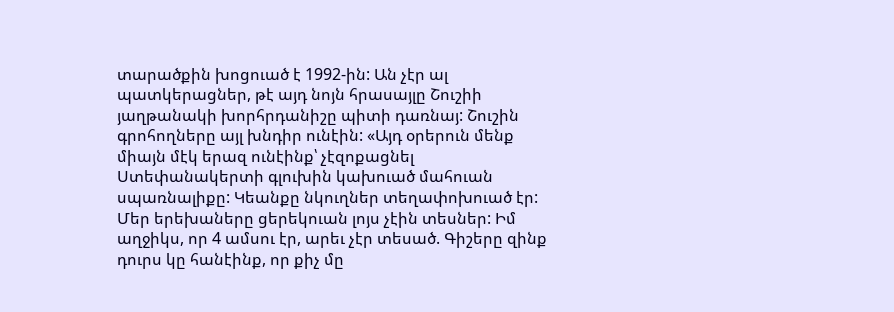տարածքին խոցուած է 1992-ին: Ան չէր ալ պատկերացներ, թէ այդ նոյն հրասայլը Շուշիի յաղթանակի խորհրդանիշը պիտի դառնայ: Շուշին գրոհողները այլ խնդիր ունէին: «Այդ օրերուն մենք միայն մէկ երազ ունէինք՝ չէզոքացնել Ստեփանակերտի գլուխին կախուած մահուան սպառնալիքը: Կեանքը նկուղներ տեղափոխուած էր: Մեր երեխաները ցերեկուան լոյս չէին տեսներ: Իմ աղջիկս, որ 4 ամսու էր, արեւ չէր տեսած. Գիշերը զինք դուրս կը հանէինք, որ քիչ մը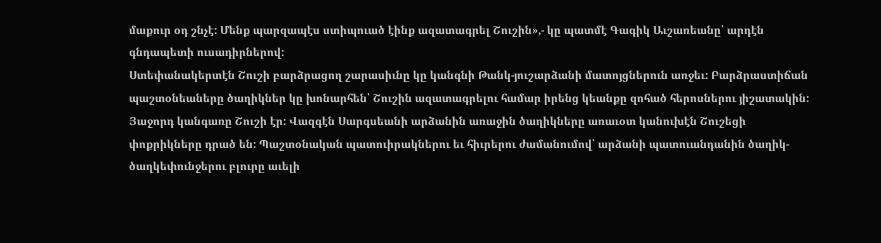մաքուր օդ շնչէ: Մենք պարզապէս ստիպուած էինք ազատագրել Շուշին»,- կը պատմէ Գագիկ Աւշառեանը՝ արդէն գնդապետի ուսադիրներով:
Ստեփանակերտէն Շուշի բարձրացող շարասիւնը կը կանգնի Թանկ-յուշարձանի մատոյցներուն առջեւ: Բարձրաստիճան պաշտօնեաները ծաղիկներ կը խոնարհեն՝ Շուշին ազատագրելու համար իրենց կեանքը զոհած հերոսներու յիշատակին:
Յաջորդ կանգառը Շուշի էր: Վազգէն Սարգսեանի արձանին առաջին ծաղիկները առաւօտ կանուխէն Շուշեցի փոքրիկները դրած են: Պաշտօնական պատուիրակներու եւ հիւրերու ժամանումով՝ արձանի պատուանդանին ծաղիկ-ծաղկեփունջերու բլուրը աւելի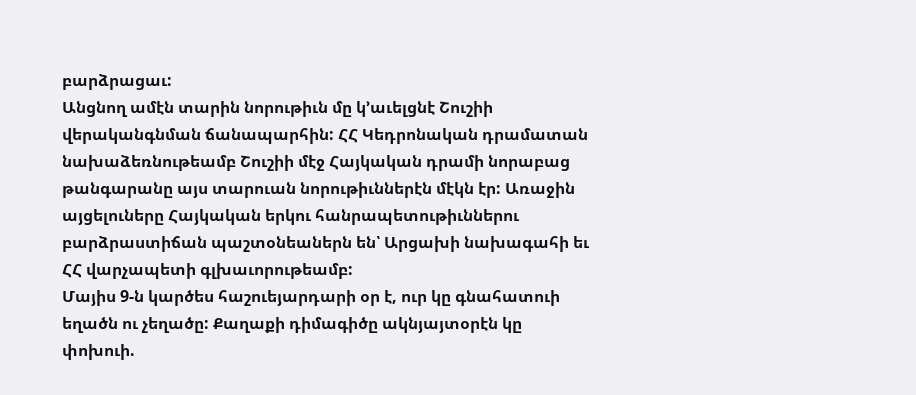բարձրացաւ:
Անցնող ամէն տարին նորութիւն մը կ’աւելցնէ Շուշիի վերականգնման ճանապարհին: ՀՀ Կեդրոնական դրամատան նախաձեռնութեամբ Շուշիի մէջ Հայկական դրամի նորաբաց թանգարանը այս տարուան նորութիւններէն մէկն էր: Առաջին այցելուները Հայկական երկու հանրապետութիւններու բարձրաստիճան պաշտօնեաներն են՝ Արցախի նախագահի եւ ՀՀ վարչապետի գլխաւորութեամբ:
Մայիս 9-ն կարծես հաշուեյարդարի օր է, ուր կը գնահատուի եղածն ու չեղածը: Քաղաքի դիմագիծը ակնյայտօրէն կը փոխուի.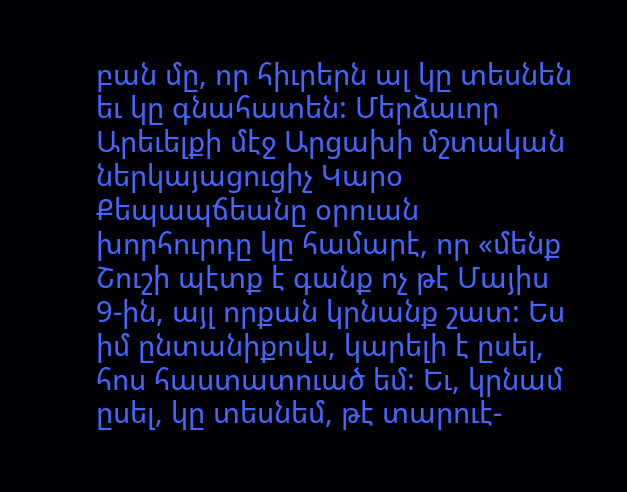բան մը, որ հիւրերն ալ կը տեսնեն եւ կը գնահատեն: Մերձաւոր Արեւելքի մէջ Արցախի մշտական ներկայացուցիչ Կարօ Քեպապճեանը օրուան խորհուրդը կը համարէ, որ «մենք Շուշի պէտք է գանք ոչ թէ Մայիս 9-ին, այլ որքան կրնանք շատ: Ես իմ ընտանիքովս, կարելի է ըսել, հոս հաստատուած եմ: Եւ, կրնամ ըսել, կը տեսնեմ, թէ տարուէ-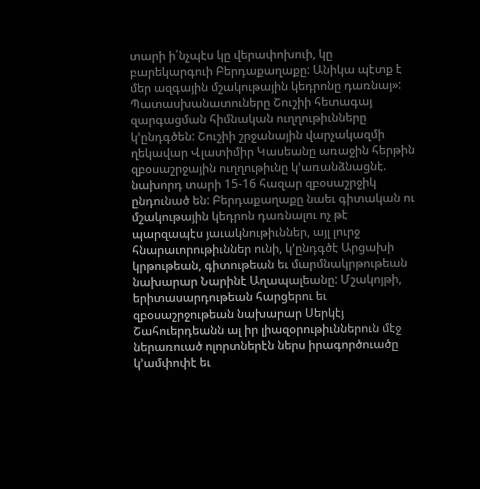տարի ի՛նչպէս կը վերափոխուի, կը բարեկարգուի Բերդաքաղաքը: Անիկա պէտք է մեր ազգային մշակութային կեդրոնը դառնայ»:
Պատասխանատուները Շուշիի հետագայ զարգացման հիմնական ուղղութիւնները կ’ընդգծեն: Շուշիի շրջանային վարչակազմի ղեկավար Վլատիմիր Կասեանը առաջին հերթին զբօսաշրջային ուղղութիւնը կ’առանձնացնէ. նախորդ տարի 15-16 հազար զբօսաշրջիկ ընդունած են: Բերդաքաղաքը նաեւ գիտական ու մշակութային կեդրոն դառնալու ոչ թէ պարզապէս յաւակնութիւններ, այլ լուրջ հնարաւորութիւններ ունի, կ’ընդգծէ Արցախի կրթութեան, գիտութեան եւ մարմնակրթութեան նախարար Նարինէ Աղապալեանը: Մշակոյթի, երիտասարդութեան հարցերու եւ զբօսաշրջութեան նախարար Սերկէյ Շահուերդեանն ալ իր լիազօրութիւններուն մէջ ներառուած ոլորտներէն ներս իրագործուածը կ’ամփոփէ եւ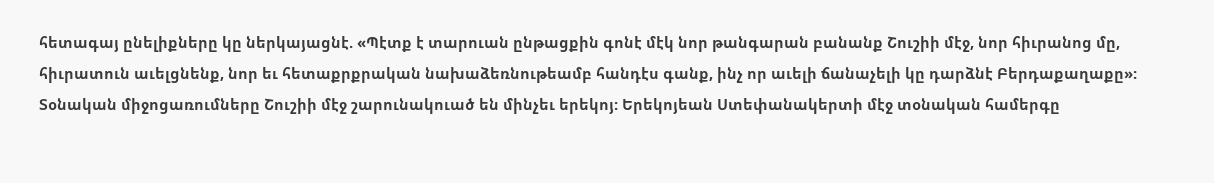հետագայ ընելիքները կը ներկայացնէ. «Պէտք է տարուան ընթացքին գոնէ մէկ նոր թանգարան բանանք Շուշիի մէջ, նոր հիւրանոց մը, հիւրատուն աւելցնենք, նոր եւ հետաքրքրական նախաձեռնութեամբ հանդէս գանք, ինչ որ աւելի ճանաչելի կը դարձնէ Բերդաքաղաքը»:
Տօնական միջոցառումները Շուշիի մէջ շարունակուած են մինչեւ երեկոյ: Երեկոյեան Ստեփանակերտի մէջ տօնական համերգը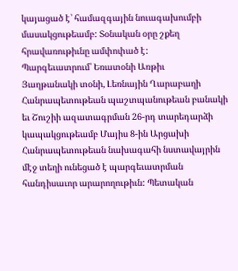կայացած է՝ համազգային նուագախումբի մասակցութեամբ: Տօնական օրը շքեղ հրավառութիւնը ամփոփած է:
Պարգեւատրում՝ Եռատօնի Առթիւ
Յաղթանակի տօնի, Լեռնային Ղարաբաղի Հանրապետութեան պաշտպանութեան բանակի եւ Շուշիի ազատագրման 26-րդ տարեդարձի կապակցութեամբ Մայիս 8-ին Արցախի Հանրապետութեան նախագահի նստավայրին մէջ տեղի ունեցած է պարգեւատրման հանդիսաւոր արարողութիւն: Պետական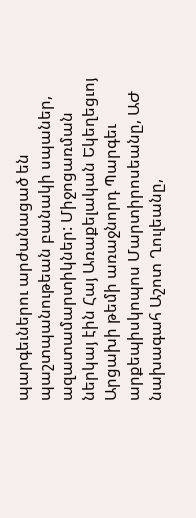պարգեւներու արժանացած են պաշտպանութեան բանակի սպաներ, ազատամարտիկներ: Միջոցառման ներկայ էին Հայ Առաքելական Եկեղեցւոյ Արցախի թեմի առաջնորդ Պարգեւ արքեպիսկոպոս Մարտիրոսեանը, ԱԺ նախագահ Աշոտ Ղուլեանը,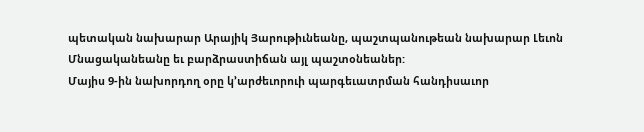պետական նախարար Արայիկ Յարութիւնեանը, պաշտպանութեան նախարար Լեւոն Մնացականեանը եւ բարձրաստիճան այլ պաշտօնեաներ:
Մայիս 9-ին նախորդող օրը կ’արժեւորուի պարգեւատրման հանդիսաւոր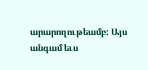արարողութեամբ: Այս անգամ եւս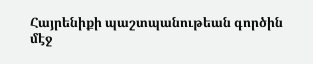Հայրենիքի պաշտպանութեան գործին մէջ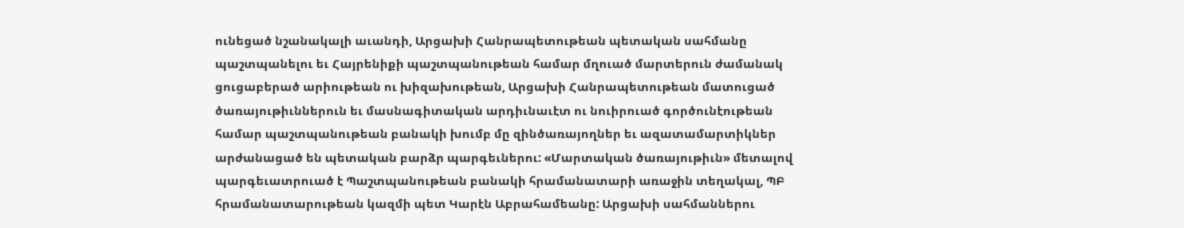ունեցած նշանակալի աւանդի, Արցախի Հանրապետութեան պետական սահմանը պաշտպանելու եւ Հայրենիքի պաշտպանութեան համար մղուած մարտերուն ժամանակ ցուցաբերած արիութեան ու խիզախութեան, Արցախի Հանրապետութեան մատուցած ծառայութիւններուն եւ մասնագիտական արդիւնաւէտ ու նուիրուած գործունէութեան համար պաշտպանութեան բանակի խումբ մը զինծառայողներ եւ ազատամարտիկներ արժանացած են պետական բարձր պարգեւներու: «Մարտական ծառայութիւն» մետալով պարգեւատրուած է Պաշտպանութեան բանակի հրամանատարի առաջին տեղակալ, ՊԲ հրամանատարութեան կազմի պետ Կարէն Աբրահամեանը: Արցախի սահմաններու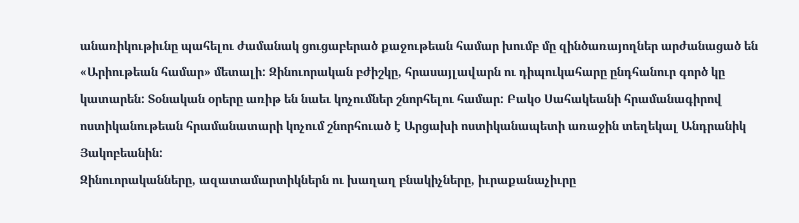անառիկութիւնը պահելու ժամանակ ցուցաբերած քաջութեան համար խումբ մը զինծառայողներ արժանացած են «Արիութեան համար» մետալի: Զինուորական բժիշկը, հրասայլավարն ու դիպուկահարը ընդհանուր գործ կը կատարեն: Տօնական օրերը առիթ են նաեւ կոչումներ շնորհելու համար: Բակօ Սահակեանի հրամանագիրով ոստիկանութեան հրամանատարի կոչում շնորհուած է Արցախի ոստիկանապետի առաջին տեղեկալ Անդրանիկ Յակոբեանին:
Զինուորականները, ազատամարտիկներն ու խաղաղ բնակիչները, իւրաքանաչիւրը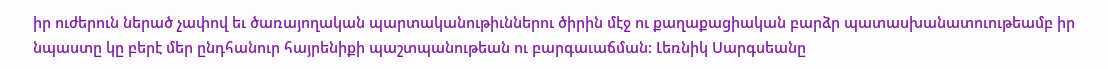իր ուժերուն ներած չափով եւ ծառայողական պարտականութիւններու ծիրին մէջ ու քաղաքացիական բարձր պատասխանատուութեամբ իր նպաստը կը բերէ մեր ընդհանուր հայրենիքի պաշտպանութեան ու բարգաւաճման: Լեռնիկ Սարգսեանը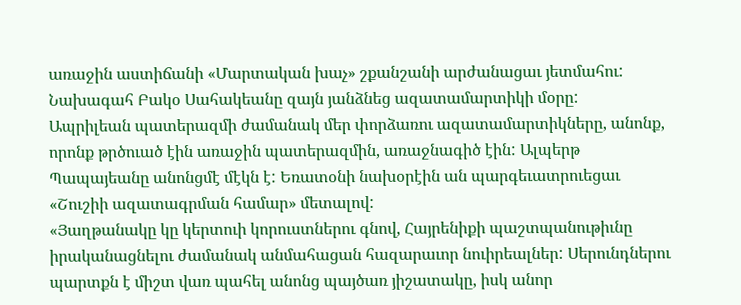առաջին աստիճանի «Մարտական խաչ» շքանշանի արժանացաւ յետմահու: Նախագահ Բակօ Սահակեանը զայն յանձնեց ազատամարտիկի մօրը:
Ապրիլեան պատերազմի ժամանակ մեր փորձառու ազատամարտիկները, անոնք, որոնք թրծուած էին առաջին պատերազմին, առաջնագիծ էին: Ալպերթ Պապայեանը անոնցմէ մէկն է: Եռատօնի նախօրէին ան պարգեւատրուեցաւ «Շուշիի ազատագրման համար» մետալով:
«Յաղթանակը կը կերտուի կորուստներու գնով, Հայրենիքի պաշտպանութիւնը իրականացնելու ժամանակ անմահացան հազարաւոր նուիրեալներ: Սերունդներու պարտքն է միշտ վառ պահել անոնց պայծառ յիշատակը, իսկ անոր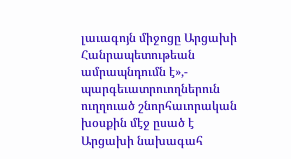լաւագոյն միջոցը Արցախի Հանրապետութեան ամրապնդումն է»,- պարգեւատրուողներուն ուղղուած շնորհաւորական խօսքին մէջ ըսած է Արցախի նախագահ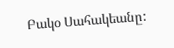Բակօ Սահակեանը: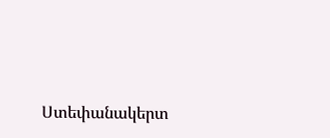Ստեփանակերտ